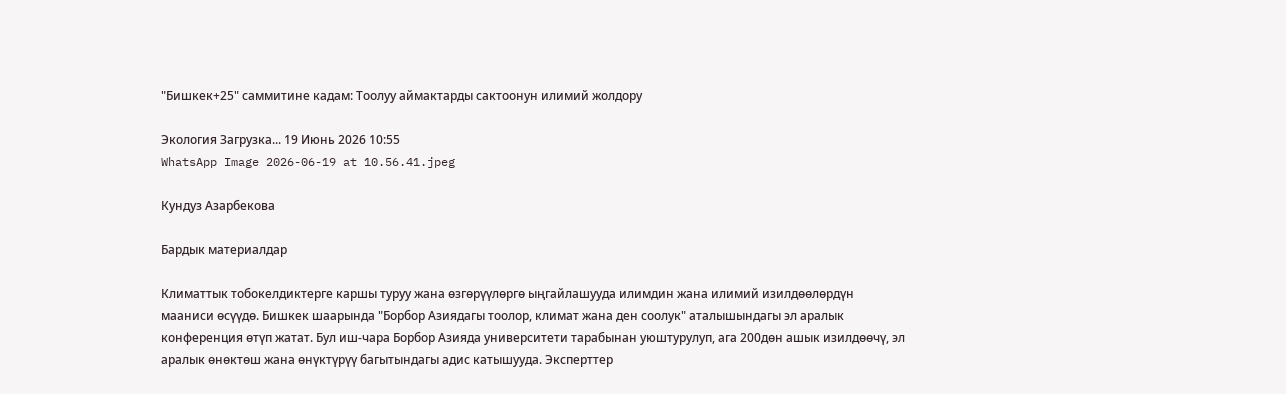"Бишкек+25" саммитине кадам: Тоолуу аймактарды сактоонун илимий жолдору

Экология Загрузка... 19 Июнь 2026 10:55
WhatsApp Image 2026-06-19 at 10.56.41.jpeg

Кундуз Азарбекова

Бардык материалдар

Климаттык тобокелдиктерге каршы туруу жана өзгөрүүлөргө ыңгайлашууда илимдин жана илимий изилдөөлөрдүн мааниси өсүүдө. Бишкек шаарында "Борбор Азиядагы тоолор, климат жана ден соолук" аталышындагы эл аралык конференция өтүп жатат. Бул иш-чара Борбор Азияда университети тарабынан уюштурулуп, ага 200дөн ашык изилдөөчү, эл аралык өнөктөш жана өнүктүрүү багытындагы адис катышууда. Эксперттер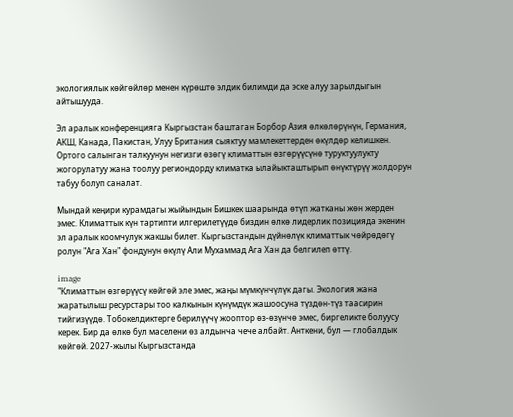экологиялык көйгөйлөр менен күрөштө элдик билимди да эске алуу зарылдыгын айтышууда.

Эл аралык конференцияга Кыргызстан баштаган Борбор Азия өлкөлөрүнүн, Германия, АКШ, Канада, Пакистан, Улуу Британия сыяктуу мамлекеттерден өкүлдөр келишкен. Ортого салынган талкуунун негизги өзөгү климаттын өзгөрүүсүнө туруктуулукту жогорулатуу жана тоолуу региондорду климатка ылайыкташтырып өнүктүрүү жолдорун табуу болуп саналат.

Мындай кеңири курамдагы жыйындын Бишкек шаарында өтүп жатканы жөн жерден эмес. Климаттык күн тартипти илгерилетүүдө биздин өлкө лидерлик позицияда экенин эл аралык коомчулук жакшы билет. Кыргызстандын дүйнөлүк климаттык чөйрөдөгү ролун "Ага Хан" фондунун өкүлү Али Мухаммад Ага Хан да белгилеп өттү.

image
"Климаттын өзгөрүүсү көйгөй эле эмес, жаңы мүмкүнчүлүк дагы. Экология жана жаратылыш ресурстары тоо калкынын күнүмдүк жашоосуна түздөн-түз таасирин тийгизүүдө. Тобокелдиктерге берилүүчү жооптор өз-өзүнчө эмес, биргеликте болуусу керек. Бир да өлкө бул маселени өз алдынча чече албайт. Анткени, бул — глобалдык көйгөй. 2027-жылы Кыргызстанда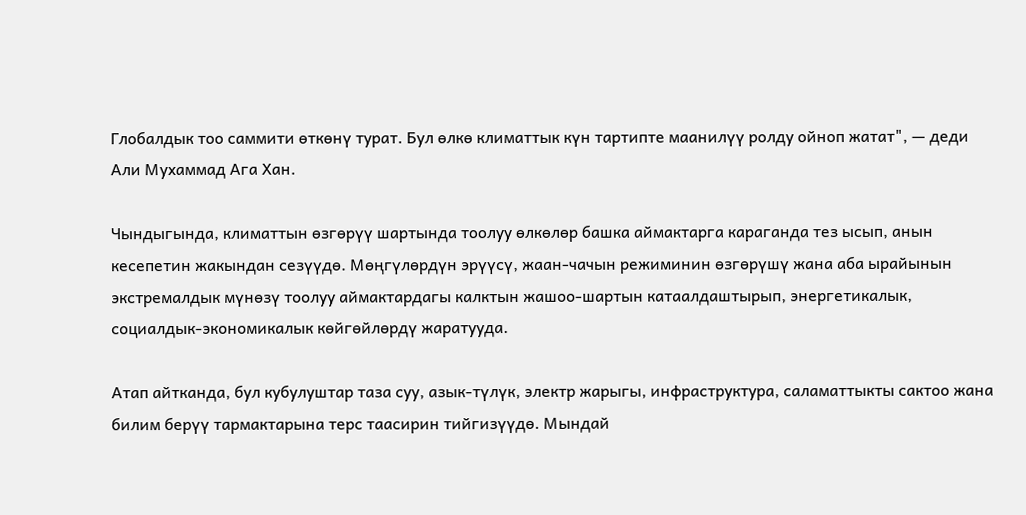Глобалдык тоо саммити өткөнү турат. Бул өлкө климаттык күн тартипте маанилүү ролду ойноп жатат", — деди Али Мухаммад Ага Хан.

Чындыгында, климаттын өзгөрүү шартында тоолуу өлкөлөр башка аймактарга караганда тез ысып, анын кесепетин жакындан сезүүдө. Мөңгүлөрдүн эрүүсү, жаан-чачын режиминин өзгөрүшү жана аба ырайынын экстремалдык мүнөзү тоолуу аймактардагы калктын жашоо-шартын катаалдаштырып, энергетикалык, социалдык-экономикалык көйгөйлөрдү жаратууда.

Атап айтканда, бул кубулуштар таза суу, азык-түлүк, электр жарыгы, инфраструктура, саламаттыкты сактоо жана билим берүү тармактарына терс таасирин тийгизүүдө. Мындай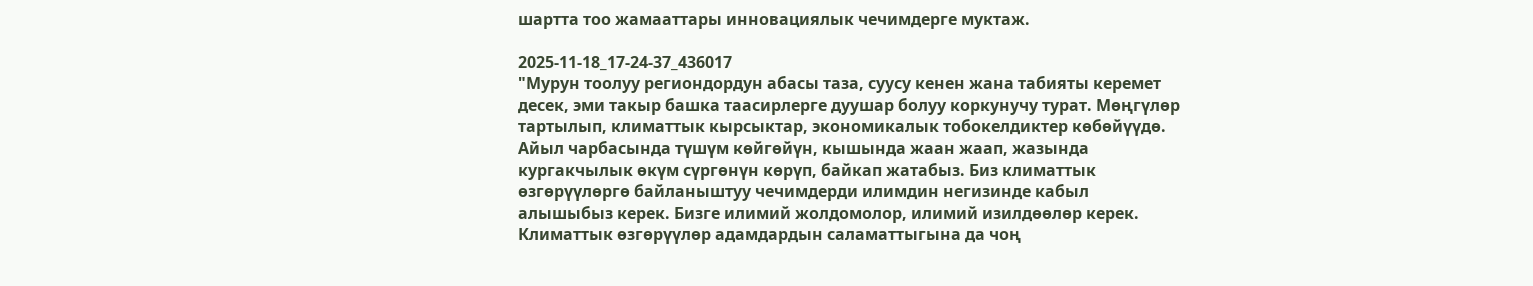шартта тоо жамааттары инновациялык чечимдерге муктаж.

2025-11-18_17-24-37_436017
"Мурун тоолуу региондордун абасы таза, суусу кенен жана табияты керемет десек, эми такыр башка таасирлерге дуушар болуу коркунучу турат. Мөңгүлөр тартылып, климаттык кырсыктар, экономикалык тобокелдиктер көбөйүүдө. Айыл чарбасында түшүм көйгөйүн, кышында жаан жаап, жазында кургакчылык өкүм сүргөнүн көрүп, байкап жатабыз. Биз климаттык өзгөрүүлөргө байланыштуу чечимдерди илимдин негизинде кабыл алышыбыз керек. Бизге илимий жолдомолор, илимий изилдөөлөр керек. Климаттык өзгөрүүлөр адамдардын саламаттыгына да чоң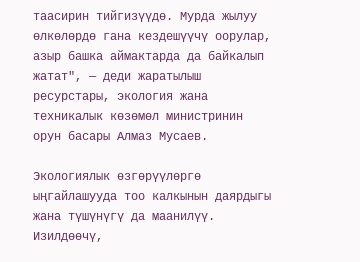таасирин тийгизүүдө. Мурда жылуу өлкөлөрдө гана кездешүүчү оорулар, азыр башка аймактарда да байкалып жатат", — деди жаратылыш ресурстары, экология жана техникалык көзөмөл министринин орун басары Алмаз Мусаев.

Экологиялык өзгөрүүлөргө ыңгайлашууда тоо калкынын даярдыгы жана түшүнүгү да маанилүү. Изилдөөчү,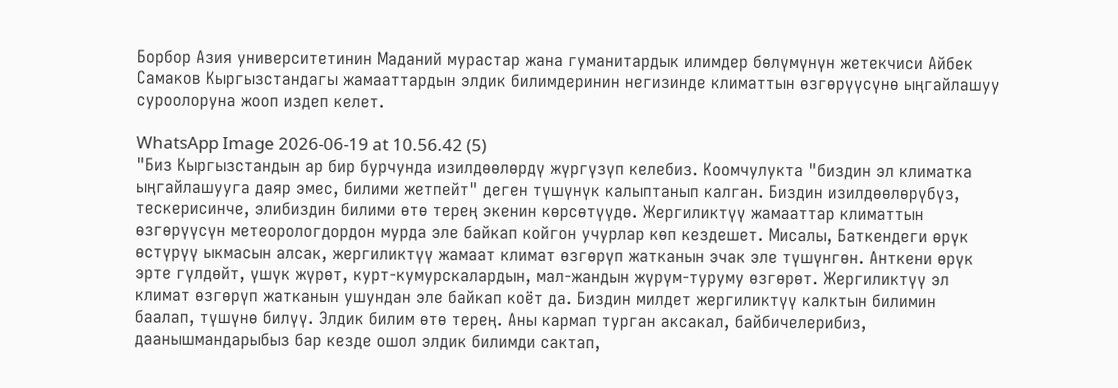Борбор Азия университетинин Маданий мурастар жана гуманитардык илимдер бөлүмүнүн жетекчиси Айбек Самаков Кыргызстандагы жамааттардын элдик билимдеринин негизинде климаттын өзгөрүүсүнө ыңгайлашуу суроолоруна жооп издеп келет.

WhatsApp Image 2026-06-19 at 10.56.42 (5)
"Биз Кыргызстандын ар бир бурчунда изилдөөлөрдү жүргүзүп келебиз. Коомчулукта "биздин эл климатка ыңгайлашууга даяр эмес, билими жетпейт" деген түшүнүк калыптанып калган. Биздин изилдөөлөрүбүз, тескерисинче, элибиздин билими өтө терең экенин көрсөтүүдө. Жергиликтүү жамааттар климаттын өзгөрүүсүн метеорологдордон мурда эле байкап койгон учурлар көп кездешет. Мисалы, Баткендеги өрүк өстүрүү ыкмасын алсак, жергиликтүү жамаат климат өзгөрүп жатканын эчак эле түшүнгөн. Анткени өрүк эрте гүлдөйт, үшүк жүрөт, курт-кумурскалардын, мал-жандын жүрүм-туруму өзгөрөт. Жергиликтүү эл климат өзгөрүп жатканын ушундан эле байкап коёт да. Биздин милдет жергиликтүү калктын билимин баалап, түшүнө билүү. Элдик билим өтө терең. Аны кармап турган аксакал, байбичелерибиз, даанышмандарыбыз бар кезде ошол элдик билимди сактап,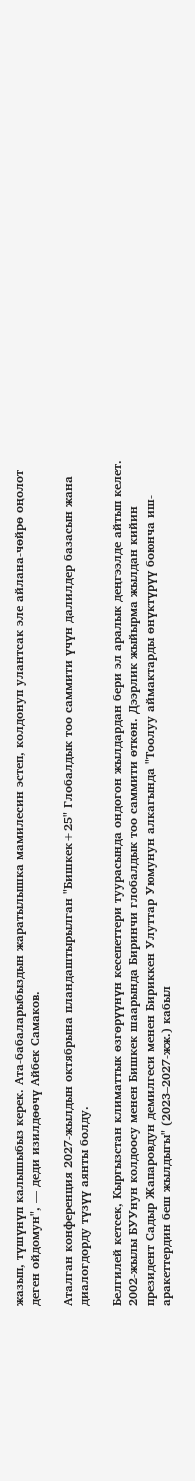жазып, түшүнүп калышыбыз керек. Ата-бабаларыбыздын жаратылышка мамилесин эстеп, колдонуп улантсак эле айлана-чөйрө оңолот деген ойдомун", — деди изилдөөчү Айбек Самаков.

Аталган конференция 2027-жылдын октябрына пландаштырылган "Бишкек+25" Глобалдык тоо саммити үчүн далилдер базасын жана диалогдорду түзүү аянты болду.

Белгилей кетсек, Кыргызстан климаттык өзгөрүүнүн кесепеттери туурасында ондогон жылдардан бери эл аралык деңгээлде айтып келет. 2002-жылы БУУнун колдоосу менен Бишкек шаарында Биринчи глобалдык тоо саммити өткөн. Дээрлик жыйырма жылдан кийин президент Садыр Жапаровдун демилгеси менен Бириккен Улуттар Уюмунун алкагында "Тоолуу аймактарды өнүктүрүү боюнча иш-аракеттердин беш жылдыгы" (2023–2027-жж.) кабыл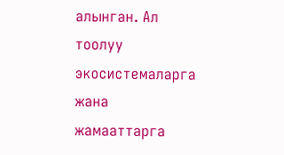алынган. Ал тоолуу экосистемаларга жана жамааттарга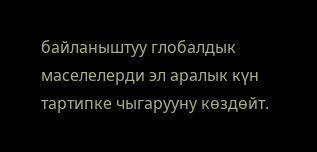байланыштуу глобалдык маселелерди эл аралык күн тартипке чыгарууну көздөйт.